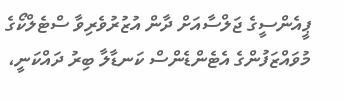ޕީއެންސީގެ ޖަލްސާއަށް ދާން އުޒުރުވެރިވާ ސްޓެލްކޯގެ މުވައްޒަފުންގެ އެޓެންޑެންސް ކަނޑާލާ ބިރު ދައްކަނީ،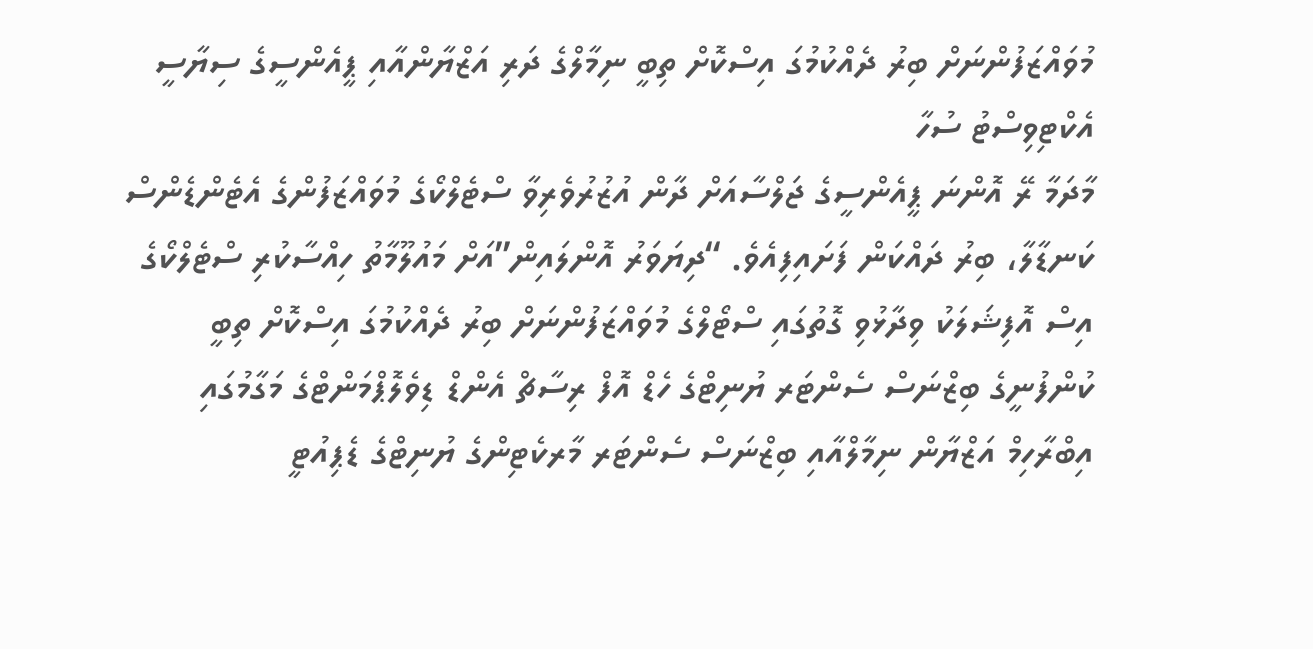މުވައްޒަފުންނަށް ބިރު ދެއްކުމުގަ އިސްކޮށް ތިބީ ނިމާލްގެ ދަރި އަޒްޔާންއާއި ޕީއެންސީގެ ސިޔާސީ އެކްޓިވިސްޓު ސުހާ
މާދަމާ ރޭ އޮންނަ ޕީއެންސީގެ ޖަލްސާއަށް ދާން އުޒުރުވެރިވާ ސްޓެލްކޯގެ މުވައްޒަފުންގެ އެޓެންޑެންސް ކަނޑާލާ، ބިރު ދައްކަން ފަށައިފިއެވެ. “ދިޔަވަރު އޮންލައިން”އަށް މައުލޫމާތު ހިއްސާކުރި ސްޓެލްކޯގެ އިސް އޮފިޝަލަކު ވިދާޅުވި ގޮތުގައި ސްޓޯލްގެ މުވައްޒަފުންނަށް ބިރު ދެއްކުމުގަ އިސްކޮށް ތިބީ ކުންފުނީގެ ބިޒްނަސް ސެންޓަރ ޔުނިޓްގެ ހެޑް އޮފް ރިސާޗް އެންޑް ޑިވެލޮޕްމަންޓްގެ މަގާމުގައި އިބްރާހިމް އަޒްޔާން ނިމާލްއާއި ބިޒްނަސް ސެންޓަރ މާރކެޓިންގެ ޔުނިޓްގެ ޑެޕިއުޓީ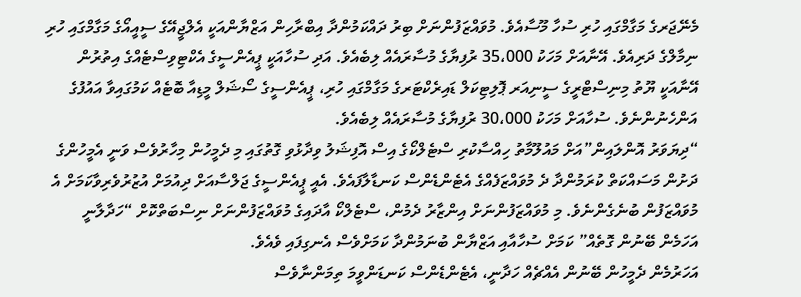މެނޭޖަރގެ މަގާމްގައި ހުރި ސުހާ މޫސާއެވެ. މުވައްޒަފުންނަށް ބިރު ދައްކަމުންދާ އިބްރާހިން އަޒްޔާންއަކީ އެލްޖީއޭގެ ސީއީއޯގެ މަގާމްގައި ހުރި ނިމާލްގެ ދަރިއެވެ. އޭނާއަށް މަހަކު 35،000 ރުފިޔާގެ މުސާރައެއް ލިބެއެވެ. އަދި ސުހާއަކީ ޕީއެންސީގެ އެކްޓިވިސްޓެއްގެ އިތުރުން އޭނާއަކީ ޔޫތު މިނިސްޓްރީގެ ސީނިއަރ ޕޮލިޓިކަލް ޑައިރެކްޓަރގެ މަގާމްގައި ހުރި، ޕީއެންސީގެ ސޯޝަލް މީޑިއާ ބޮޓެއް ކަމުގައިވާ އައުފުގެ އަންހެނުންނެވެ. ސުހާއަށް މަހަކު 30،000 ރުފިޔާގެ މުސާރައެއް ލިބެއެވެ.
“ދިޔަވަރު އޮންލައިން”އަށް މައުލޫމާތު ހިއްސާކުރި ސްޓެލްކޯގެ އިސް އޮފިޝަލު ވިދާޅުވި ގޮތުގައި މި ދެމީހުން މިހާރުވެސް ވަނީ އެމީހުންގެ ދަށުން މަސައްކަތް ކުރަމުންދާ ދެ މުވައްޒަފެއްގެ އެޓެންޑެންސް ކަނޑާލާފައެވެ. އެއީ ޕީއެންސީގެ ޖަލްސާއަށް ދިއުމަށް އުޒުރުވެރިވާކަމަށް އެ މުވައްޒަފުން ބުނެގެންނެވެ. މި މުވައްޒަފުންނަށް އިންޒާރު ދެމުން، ސްޓެލްކޯ އާދައިގެ މުވައްޒަފުންނަށް ނިސްބަތްކޮށް “ހަދާލާނީ އަހަމެން ބޭނުން ގޮތެއް” ކަމަށް ސުހާއާއި އަޒްޔާން ބުނަމުންދާ ކަމަށްވެސް އެނގިފައި ވެއެވެ.
އަހަރުމެން ދެމީހުން ބޭނުން އެއްޗެއް ހަދާނީ، އެޓެންޑެންސް ކަނޑަންވީމަ ތިމަންނާވެސް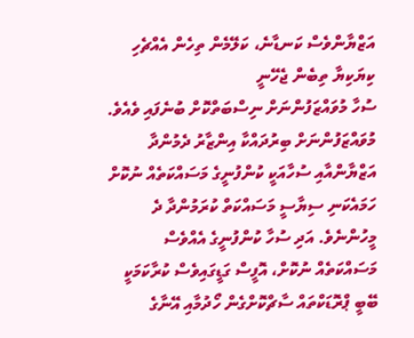އަޒްޔާންވެސް ކަނޑާނެ، ކަލޭމެން ތިހެން އެއްޗެހި ކިޔަކިޔާ ތިބެން ޖެހޭނީ
ސުހާ މުވައްޒަފުންނަށް ނިސްބަތްކޮށް ބުނެފައި ވެއެވެ.
މުވައްޒަފުންނަށް ބިރުދައްކާ އިންޒާރު ދެމުންދާ އަޒްޔާންއާއި ސުހާއަކީ ކުންފުނީގެ މަސައްކަތެއް ނުކޮށް ހަމައެކަނި ސިޔާސީ މަސައްކަތް ކުރަމުންދާ ދެ މީހުންނެވެ. އަދި ސުހާ ކުންފުނީގެ އެއްވެސް މަސައްކަތެއް ނުކޮށް، އޮފީސް ގަޑީގައިވެސް ކުރާކަމަކީ ބޭބީ ޕްރޮޑަކްތައް ސާޗްކޮށްގެން ހޯދުމާއި އޭނާގެ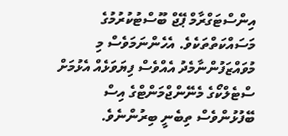އިންސްޓަގްރާމް ޕޭޖް ބޫސްޓުކުރުމުގެ މަސައްކަތްތަކެވެ. އެހެންނަމަވެސް މި މުވައްޒަފުންނާމެދު އެއްވެސް ފިޔަވަޅެއް އެޅުމަށް ސްޓެލްކޯގެ މެނޭންޖްމަންޓްގެ އިސް ބޭފުޅުންވެސް ތިބެނީ ބިރުންނެވެ.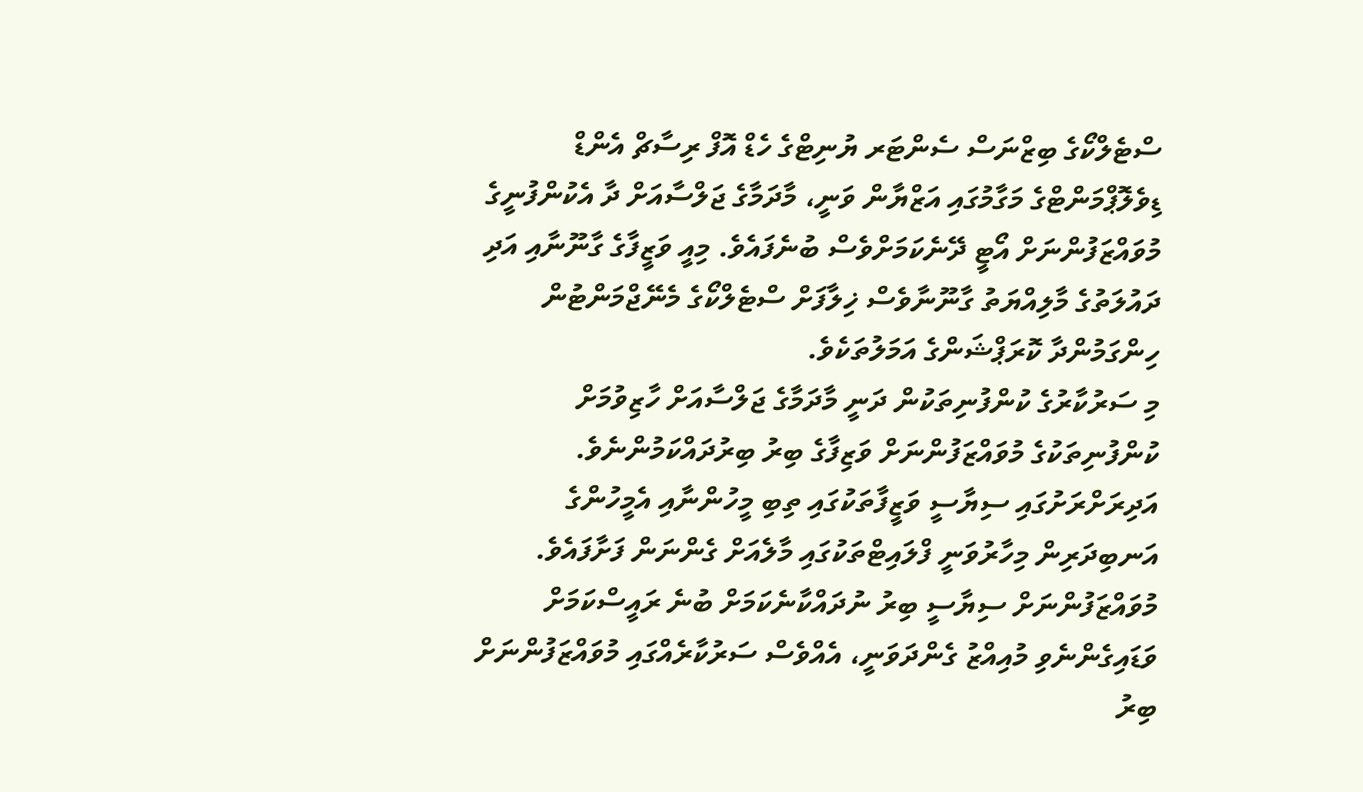ސްޓެލްކޯގެ ބިޒްނަސް ސެންޓަރ ޔުނިޓްގެ ހެޑް އޮފް ރިސާޗް އެންޑް ޑިވެލޮޕްމަންޓްގެ މަގާމުގައި އަޒްޔާން ވަނީ، މާދަމާގެ ޖަލްސާއަށް ދާ އެކުންފުނީގެ މުވައްޒަފުންނަށް އޯޓީ ދޭނެކަމަށްވެސް ބުނެފައެވެ. މިއީ ވަޒީފާގެ ގާނޫނާއި އަދި ދައުލަތުގެ މާލިއްޔަތު ގާނޫނާވެސް ޚިލާފަށް ސްޓެލްކޯގެ މެނޭޖްމަންޓުން ހިންގަމުންދާ ކޮރަޕްޝަންގެ އަމަލުތަކެވެ.
މި ސަރުކާރުގެ ކުންފުނިތަކުން ދަނީ މާދަމާގެ ޖަލްސާއަށް ހާޒިވުމަށް ކުންފުނިތަކުގެ މުވައްޒަފުންނަށް ވަޒިފާގެ ބިރު ބިރުދައްކަމުންނެވެ. އަދިރަށްރަށުގައި ސިޔާސީ ވަޒީފާތަކުގައި ތިބި މީހުންނާއި އެމީހުންގެ އަނބިދަރިން މިހާރުވަނީ ފްލައިޓްތަކުގައި މާލެއަށް ގެންނަން ފަށާފައެވެ. މުވައްޒަފުންނަށް ސިޔާސީ ބިރު ނުދައްކާނެކަމަށް ބުނެ ރައީސްކަމަށް ވަޑައިގެންނެވި މުއިއްޒު ގެންދަވަނީ، އެއްވެސް ސަރުކާރެއްގައި މުވައްޒަފުންނަށް ބިރު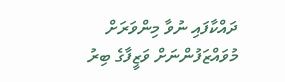ދައްކާފައި ނުވާ މިންވަރަށް މުވައްޒަފުންނަށް ވަޒީފާގެ ބިރު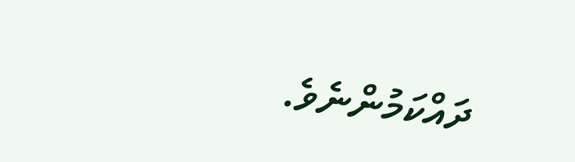ދައްކަމުންނެވެ.